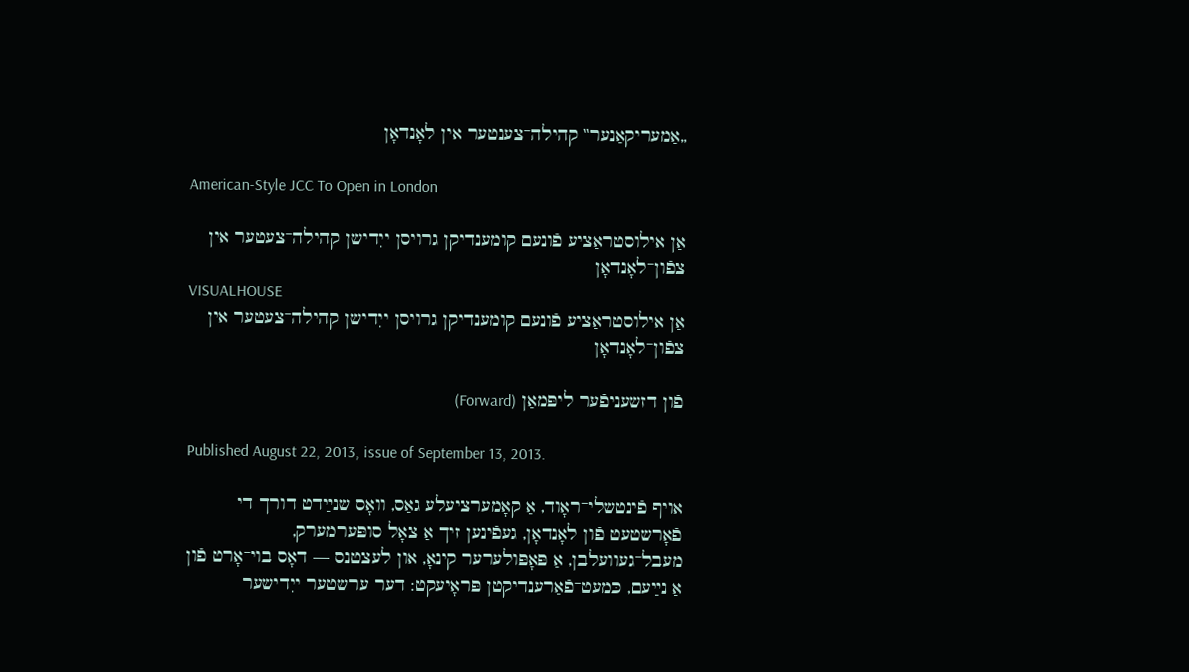„אַמעריקאַנער‟ קהילה־צענטער אין לאָנדאָן

American-Style JCC To Open in London

אַן אילוסטראַציע פֿונעם קומענדיקן גרויסן ייִדישן קהילה־צעטער אין צפֿון־לאָנדאָן
VISUALHOUSE
אַן אילוסטראַציע פֿונעם קומענדיקן גרויסן ייִדישן קהילה־צעטער אין צפֿון־לאָנדאָן

פֿון דזשעניפֿער ליפּמאַן (Forward)

Published August 22, 2013, issue of September 13, 2013.

אויף פֿינטשלי־ראָוד, אַ קאָמערציעלע גאַס, וואָס שנײַדט דורך די פֿאָרשטעט פֿון לאָנדאָן, געפֿינען זיך אַ צאָל סופּערמערק, מעבל־געוועלבן, אַ פּאָפּולערער קינאָ, און לעצטנס — דאָס בוי־אָרט פֿון אַ נײַעם, כּמעט־פֿאַרענדיקטן פּראָיעקט: דער ערשטער ייִדישער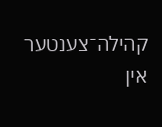קהילה־צענטער אין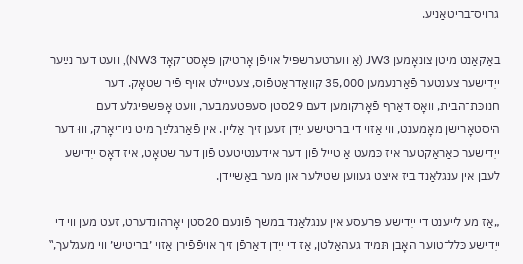גרויס־בריטאַניע.

באַקאַנט מיטן צונאָמען JW3 (אַ ווערטערשפּיל אויפֿן אָרטיקן פּאָסט־קאָד NW3), וועט דער נײַער ייִדישער צענטער פֿאַרנעמען 35,000 קוואַדראַטפֿוס, צעטיילט אויף פֿיר שטאָק. דער חנוכּת־הבית, וואָס דאַרף פֿאָרקומען דעם 29סטן סעפּטעמבער, וועט אָפּשפּיגלע דעם היסטאָרישן מאָמענט, ווי אַזוי די בריטישע ייִדן זעען זיך אַליין. אין פֿאַרגלײַך מיט ניו־יאָרק, וווּ דער ייִדישער כאַראַקטער איז כּמעט אַ טייל פֿון דער אידענטיטעט פֿון דער שטאָט, איז דאָס ייִדישע לעבן אין ענגלאַנד ביז איצט געווען שטילער און מער באַשיידן.

„אַז מע לייענט די ייִדישע פּרעסע אין ענגלאַנד במשך פֿונעם 20סטן יאָרהונדערט, זעט מען ווי די ייִדישע כּלל־טוער האָבן תּמיד געהאַלטן, אַז די ייִדן דאַרפֿן זיך אויפֿפֿירן אַזוי ׳בריטיש׳ ווי מעגלעך,‟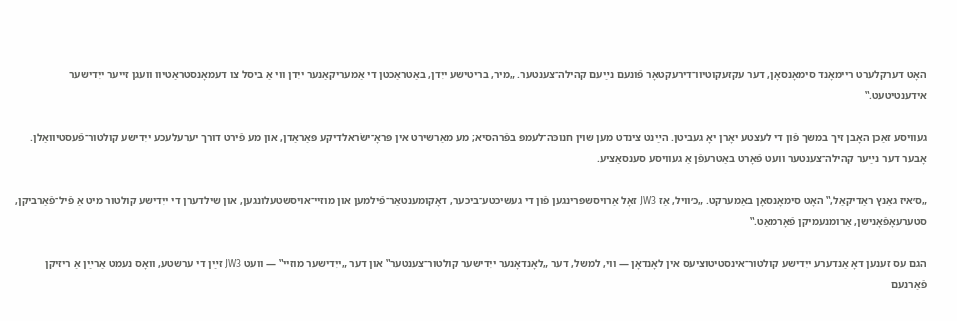האָט דערקלערט ריימאָנד סימאָנסאָן, דער עקזעקוטיוו־דירעקטאָר פֿונעם נײַעם קהילה־צענטער. „מיר, בריטישע ייִדן, באַטראַכטן די אַמעריקאַנער ייִדן ווי אַ ביסל צו דעמאָנסטראַטיוו וועגן זייער ייִדישער אידענטיטעט.‟

געוויסע זאַכן האָבן זיך במשך פֿון די לעצטע יאָרן יאָ געביטן. הײַנט צינדט מען שוין חנוכּה־לעמפּ בפֿרהסיא; מע מאַרשירט אין פּראָ־ישׂראלדיקע פּאַראַדן, און מע פֿירט דורך יערעלעכע ייִדישע קולטור־פֿעסטיוואַלן. אָבער דער נײַער קהילה־צענטער וועט פֿאָרט באַטרעפֿן אַ געוויסע סענסאַציע.

„ס׳איז גאַנץ ראַדיקאַל,‟ האָט סימאָנסאָן באַמערקט. „כ׳וויל, אַז JW3 זאָל אַרויסשפּרינגען פֿון די געשיכטע־ביכער, דאָקומענטאַר־פֿילמען און מוזיי־אויסשטעלונגען, און שילדערן די ייִדישע קולטור מיט אַ פֿיל־פֿאַרביקן, סטערעאָפֿאָנישן, אַרומנעמיקן פֿאָרמאַט.‟

הגם עס זענען דאָ אַנדערע ייִדישע קולטור־אינסטיטוציעס אין לאָנדאָן — ווי, למשל, דער „לאָנדאָנער ייִדישער קולטור־צענטער‟ און דער „ייִדישער מוזיי‟ — וועט JW3 זײַן די ערשטע, וואָס נעמט אַרײַן אַ ריזיקן פֿאַרנעם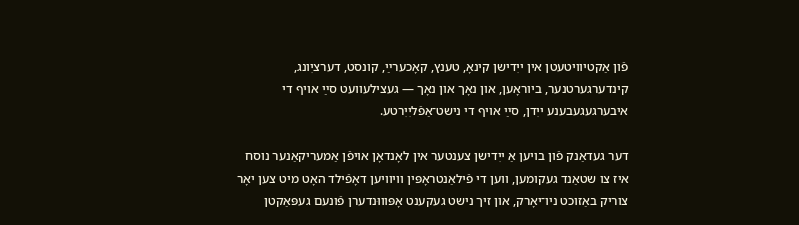פֿון אַקטיוויטעטן אין ייִדישן קינאָ, טענץ, קאָכערײַ, קונסט, דערציִונג, קינדערגערטנער, ביוראָען, און נאָך און נאָך — געצילעוועט סײַ אויף די איבערגעגעבענע ייִדן, סײַ אויף די נישט־אַפֿליִיִרטע.

דער געדאַנק פֿון בויען אַ ייִדישן צענטער אין לאָנדאָן אויפֿן אַמעריקאַנער נוסח איז צו שטאַנד געקומען, ווען די פֿילאַנטראָפּין וויוויען דאָפֿילד האָט מיט צען יאָר צוריק באַזוכט ניו־יאָרק, און זיך נישט געקענט אָפּוווּנדערן פֿונעם געפּאַקטן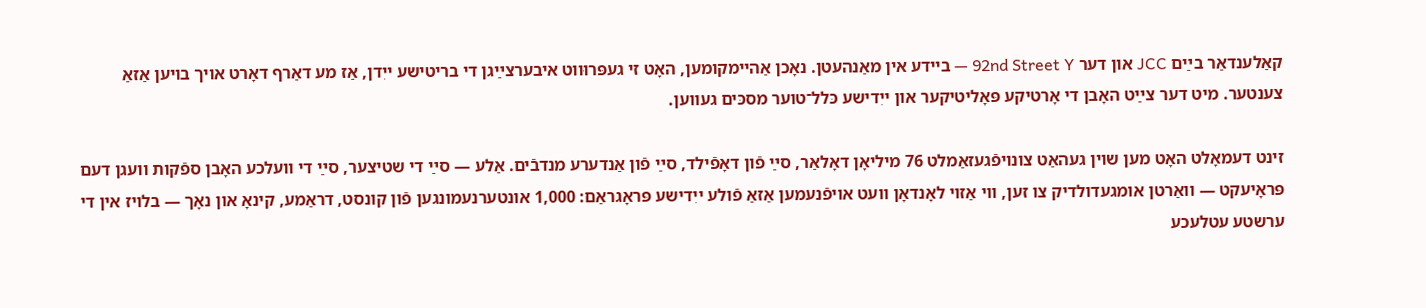קאַלענדאַר בײַם JCC און דער 92nd Street Y — ביידע אין מאַנהעטן. נאָכן אַהיימקומען, האָט זי געפּרוּווט איבערצײַגן די בריטישע ייִדן, אַז מע דאַרף דאָרט אויך בויען אַזאַ צענטער. מיט דער צײַט האָבן די אָרטיקע פּאָליטיקער און ייִדישע כּלל־טוער מסכּים געווען.

זינט דעמאָלט האָט מען שוין געהאַט צונויפֿגעזאַמלט 76 מיליאָן דאָלאַר, סײַ פֿון דאָפֿילד, סײַ פֿון אַנדערע מנדבֿים. אַלע — סײַ די שטיצער, סײַ די וועלכע האָבן ספֿקות וועגן דעם פּראָיעקט — וואַרטן אומגעדולדיק צו זען, ווי אַזוי לאָנדאָן וועט אויפֿנעמען אַזאַ פֿולע ייִדישע פּראָגראַם: 1,000 אונטערנעמונגען פֿון קונסט, דראַמע, קינאָ און נאָך — בלויז אין די ערשטע עטלעכע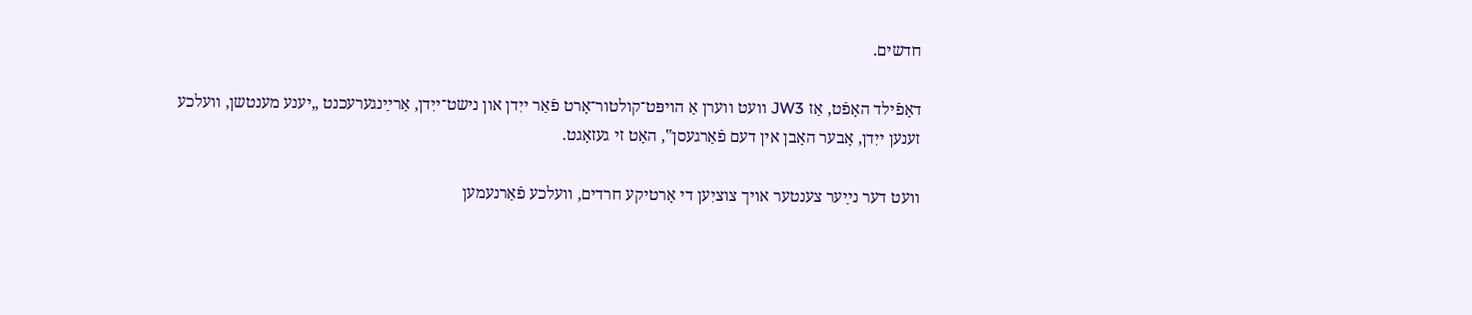חדשים.

דאָפֿילד האָפֿט, אַז JW3 וועט ווערן אַ הויפּט־קולטור־אָרט פֿאַר ייִדן און נישט־ייִדן, אַרײַנגערעכנט „יענע מענטשן, וועלכע זענען ייִדן, אָבער האָבן אין דעם פֿאַרגעסן‟, האָט זי געזאָגט.

וועט דער נײַער צענטער אויך צוציִען די אָרטיקע חרדים, וועלכע פֿאַרנעמען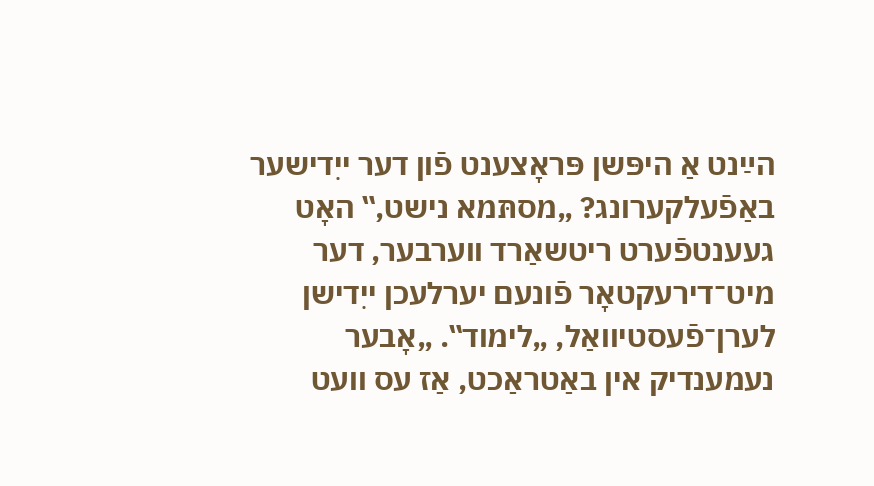הײַנט אַ היפּשן פּראָצענט פֿון דער ייִדישער באַפֿעלקערונג? „מסתּמא נישט,‟ האָט געענטפֿערט ריטשאַרד ווערבער, דער מיט־דירעקטאָר פֿונעם יערלעכן ייִדישן לערן־פֿעסטיוואַל, „לימוד‟. „אָבער נעמענדיק אין באַטראַכט, אַז עס וועט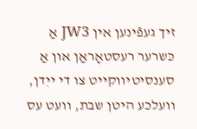זיך געפֿינען אין JW3 אַ כּשרער רעסטאָראַן און אַ סענסיטיווקייט צו די ייִדן, וועלכע היטן שבת, וועט עס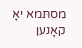מסתּמא יאָ קאָנען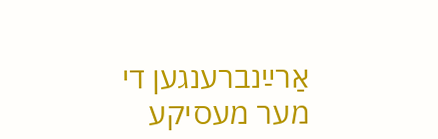אַרײַנברענגען די מער מעסיקע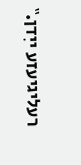רעליגיעזע ייִדן.‟